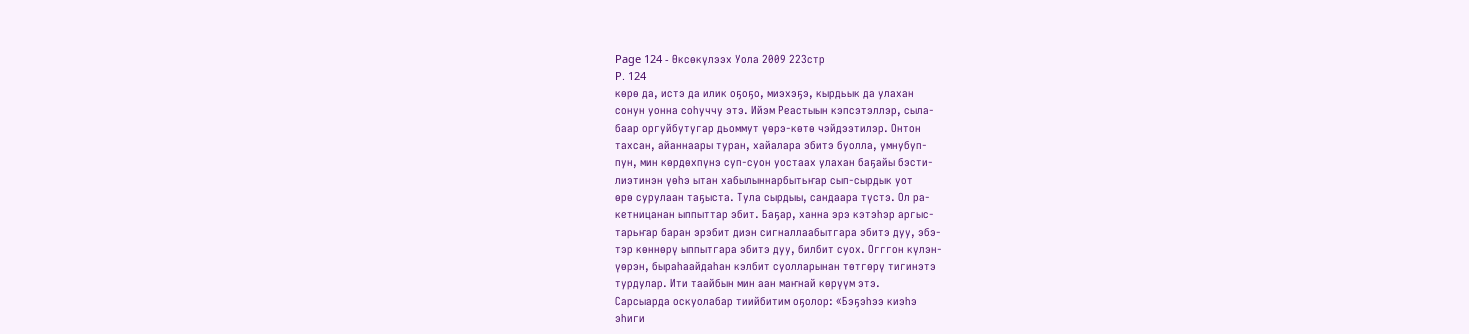Page 124 - Өксөкүлээх Уола 2009 223стр
P. 124
көрө да, истэ да илик оҕоҕо, миэхэҕэ, кырдьык да улахан
сонун уонна соһуччу этэ. Ийэм Реастыын кэпсэтэллэр, сыла-
баар оргуйбутугар дьоммут үөрэ-көтө чэйдээтилэр. Онтон
тахсан, айаннаары туран, хайалара эбитэ буолла, умнубуп-
пун, мин көрдөхпүнэ суп-суон уостаах улахан баҕайы бэсти-
лиэтинэн үөһэ ытан хабылыннарбытьҥар сып-сырдык уот
өрө сурулаан таҕыста. Тула сырдыы, сандаара түстэ. Ол ра-
кетницанан ыппыттар эбит. Баҕар, ханна эрэ кэтэһэр аргыс-
тарьҥар баран эрэбит диэн сигналлаабытгара эбитэ дуу, эбэ-
тэр көннөрү ыппытгара эбитэ дуу, билбит суох. Огггон күлэн-
үөрэн, быраһаайдаһан кэлбит суолларынан төтгөрү тигинэтэ
турдулар. Ити таайбын мин аан маҥнай көрүүм этэ.
Сарсыарда оскуолабар тиийбитим оҕолор: «Бэҕэһээ киэһэ
эһиги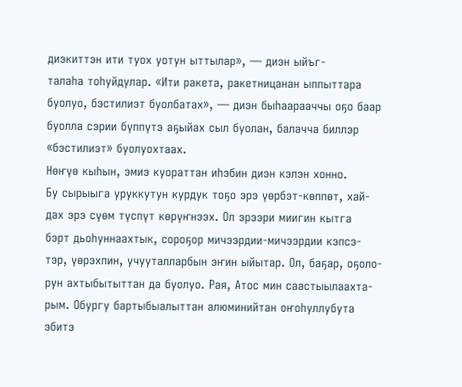диэкиттэн ити туох уотун ыттылар», — диэн ыйъг-
талаһа тоһуйдулар. «Ити ракета, ракетницанан ыппыттара
буолуо, бэстилиэт буолбатах», — диэн быһаарааччы оҕо баар
буолла сэрии бүппүтэ аҕыйах сыл буолан, балачча биллэр
«бэстилиэт» буолуохтаах.
Нөҥүө кыһын, эмиэ куораттан иһэбин диэн кэлэн хонно.
Бу сырыыга уруккутун курдук тоҕо эрэ үөрбэт-көппөт, хай-
дах эрэ сүөм түспүт көрүҥнээх. Ол эрээри миигин кытга
бэрт дьоһуннаахтык, сороҕор мичээрдии-мичээрдии кэпсэ-
тэр, үөрэхпин, учууталларбын эҥин ыйытар. Ол, баҕар, оҕоло-
рун ахтыбытыттан да буолуо. Рая, Атос мин саастыылаахта-
рым. Обургу бартыбыалыттан алюминийтан оҥоһуллубута
эбитэ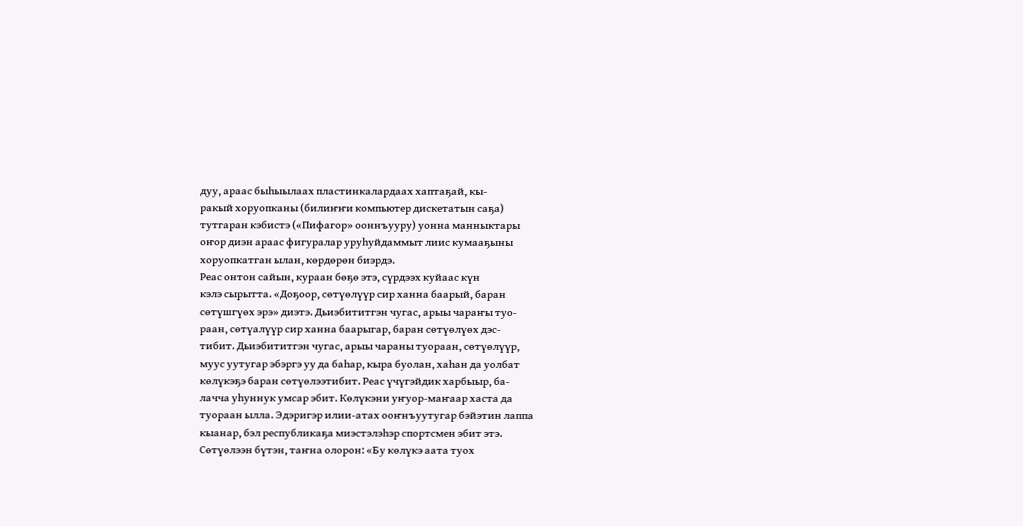дуу, араас быһыылаах пластинкалардаах хаптаҕай, кы-
ракый хоруопканы (билиҥҥи компьютер дискетатын саҕа)
тутгаран кэбистэ («Пифагор» ооннъууру) уонна манныктары
оҥор диэн араас фигуралар уруһуйдаммыт лиис кумааҕыны
хоруопкатган ылан, көрдөрөн биэрдэ.
Реас онтон сайын, кураан бөҕө этэ, сүрдээх куйаас күн
кэлэ сырытта. «Доҕоор, сөтүөлүүр сир ханна баарый, баран
сөтүшгүөх эрэ» диэтэ. Дьиэбититгэн чугас, арыы чараҥы туо-
раан, сөтүалүүр сир ханна баарыгар, баран сөтүөлүөх дэс-
тибит. Дьиэбититгэн чугас, арыы чараны туораан, сөтүөлүүр,
муус уутугар эбэргэ уу да баһар, кыра буолан, хаһан да уолбат
көлүкэҕэ баран сөтүөлээтибит. Реас үчүгэйдик харбыыр, ба-
лачча уһуннук умсар эбит. Көлүкэни уҥуор-маҥаар хаста да
туораан ылла. Эдэригэр илии-атах ооҥнъуутугар бэйэтин лаппа
кыанар, бэл республикаҕа миэстэлэһэр спортсмен эбит этэ.
Сөтүөлээн бүтэн, таҥна олорон: «Бу көлүкэ аата туох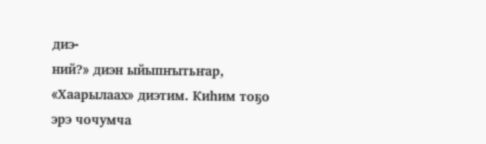диэ-
ний?» диэн ыйыпҥытьҥар, «Хаарылаах» диэтим. Киһим тоҕо
эрэ чочумча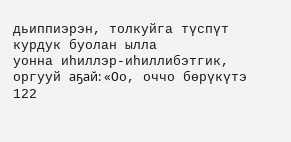дьиппиэрэн, толкуйга түспүт курдук буолан ылла
уонна иһиллэр-иһиллибэтгик, оргууй аҕай: «Оо, оччо бөрүкүтэ
122